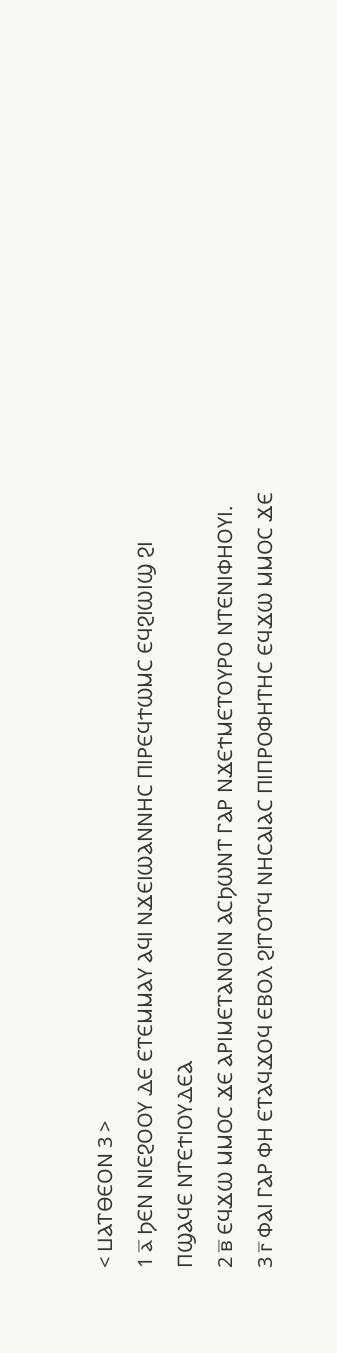< ⳘⲀⲦⲐⲈⲞⲚ 3 >
1 ⲁ̅ ϦⲈⲚ ⲚⲒⲈϨⲞⲞⲨ ⲆⲈ ⲈⲦⲈⲘⲘⲀⲨ ⲀϤⲒ ⲚϪⲈⲒⲰⲀⲚⲚⲎⲤ ⲠⲒⲢⲈϤϮⲰⲘⲤ ⲈϤϨⲒⲰⲒϢ ϨⲒ ⲠϢⲀϤⲈ ⲚⲦⲈϮⲒⲞⲨⲆⲈⲀ
2 ⲃ̅ ⲈϤϪⲰ ⲘⲘⲞⲤ ϪⲈ ⲀⲢⲒⲘⲈⲦⲀⲚⲞⲒⲚ ⲀⲤϦⲰⲚⲦ ⲄⲀⲢ ⲚϪⲈϮⲘⲈⲦⲞⲨⲢⲞ ⲚⲦⲈⲚⲒⲪⲎⲞⲨⲒ.
3 ⲅ̅ ⲪⲀⲒ ⲄⲀⲢ ⲪⲎ ⲈⲦⲀϤϪⲞϤ ⲈⲂⲞⲖ ϨⲒⲦⲞⲦϤ ⲚⲎⲤⲀⲒⲀⲤ ⲠⲒⲠⲢⲞⲪⲎⲦⲎⲤ ⲈϤϪⲰ ⲘⲘⲞⲤ ϪⲈ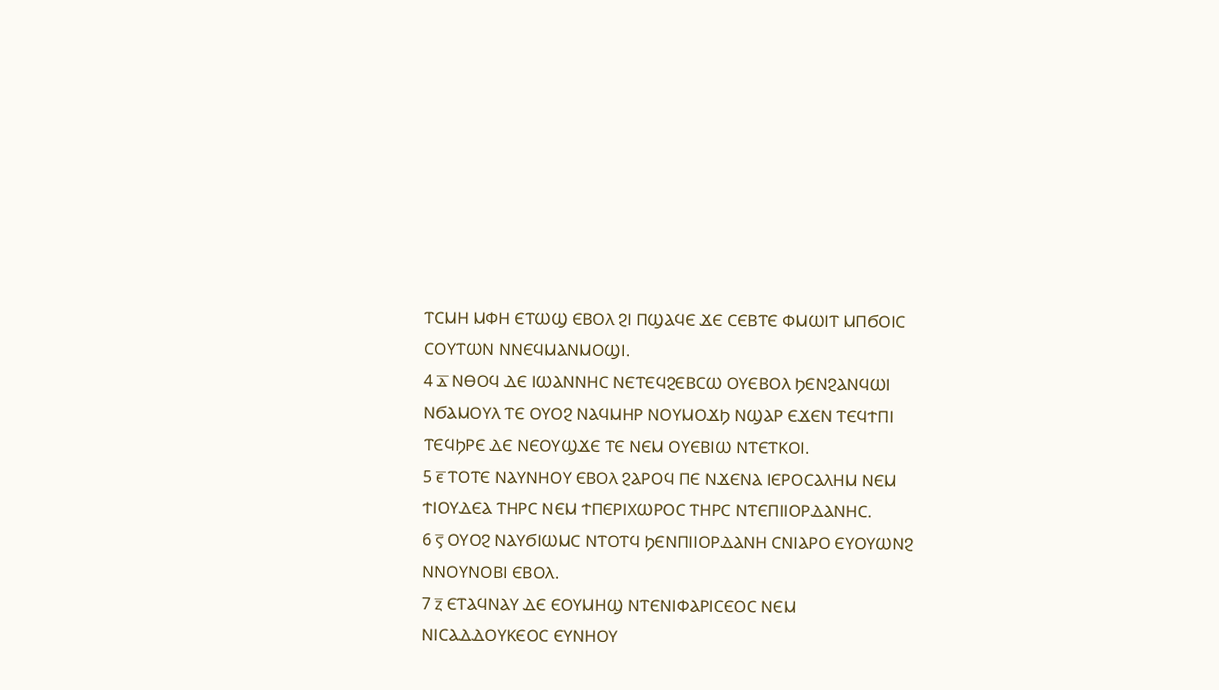ⲦⲤⲘⲎ ⲘⲪⲎ ⲈⲦⲰϢ ⲈⲂⲞⲖ ϨⲒ ⲠϢⲀϤⲈ ϪⲈ ⲤⲈⲂⲦⲈ ⲪⲘⲰⲒⲦ ⲘⲠϬⲞⲒⲤ ⲤⲞⲨⲦⲰⲚ ⲚⲚⲈϤⲘⲀⲚⲘⲞϢⲒ.
4 ⲇ̅ ⲚⲐⲞϤ ⲆⲈ ⲒⲰⲀⲚⲚⲎⲤ ⲚⲈⲦⲈϤϨⲈⲂⲤⲰ ⲞⲨⲈⲂⲞⲖ ϦⲈⲚϨⲀⲚϤⲰⲒ ⲚϬⲀⲘⲞⲨⲖ ⲦⲈ ⲞⲨⲞϨ ⲚⲀϤⲘⲎⲢ ⲚⲞⲨⲘⲞϪϦ ⲚϢⲀⲢ ⲈϪⲈⲚ ⲦⲈϤϮⲠⲒ ⲦⲈϤϦⲢⲈ ⲆⲈ ⲚⲈⲞⲨϢϪⲈ ⲦⲈ ⲚⲈⲘ ⲞⲨⲈⲂⲒⲰ ⲚⲦⲈⲦⲔⲞⲒ.
5 ⲉ̅ ⲦⲞⲦⲈ ⲚⲀⲨⲚⲎⲞⲨ ⲈⲂⲞⲖ ϨⲀⲢⲞϤ ⲠⲈ ⲚϪⲈⲚⲀ ⲒⲈⲢⲞⲤⲀⲖⲎⲘ ⲚⲈⲘ ϮⲒⲞⲨⲆⲈⲀ ⲦⲎⲢⲤ ⲚⲈⲘ ϮⲠⲈⲢⲒⲬⲰⲢⲞⲤ ⲦⲎⲢⲤ ⲚⲦⲈⲠⲒⲒⲞⲢⲆⲀⲚⲎⲤ.
6 ⲋ̅ ⲞⲨⲞϨ ⲚⲀⲨϬⲒⲰⲘⲤ ⲚⲦⲞⲦϤ ϦⲈⲚⲠⲒⲒⲞⲢⲆⲀⲚⲎ ⲤⲚⲒⲀⲢⲞ ⲈⲨⲞⲨⲰⲚϨ ⲚⲚⲞⲨⲚⲞⲂⲒ ⲈⲂⲞⲖ.
7 ⲍ̅ ⲈⲦⲀϤⲚⲀⲨ ⲆⲈ ⲈⲞⲨⲘⲎϢ ⲚⲦⲈⲚⲒⲪⲀⲢⲒⲤⲈⲞⲤ ⲚⲈⲘ ⲚⲒⲤⲀⲆⲆⲞⲨⲔⲈⲞⲤ ⲈⲨⲚⲎⲞⲨ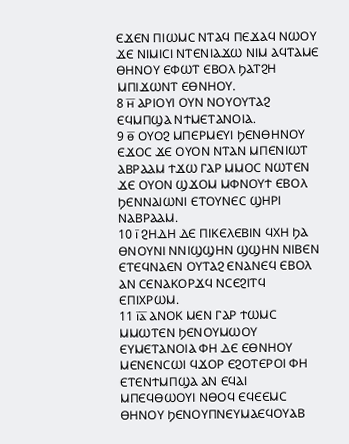ⲈϪⲈⲚ ⲠⲒⲰⲘⲤ ⲚⲦⲀϤ ⲠⲈϪⲀϤ ⲚⲰⲞⲨ ϪⲈ ⲚⲒⲘⲒⲤⲒ ⲚⲦⲈⲚⲒⲀϪⲰ ⲚⲒⲘ ⲀϤⲦⲀⲘⲈ ⲐⲎⲚⲞⲨ ⲈⲪⲰⲦ ⲈⲂⲞⲖ ϦⲀⲦϨⲎ ⲘⲠⲒϪⲰⲚⲦ ⲈⲐⲚⲎⲞⲨ.
8 ⲏ̅ ⲀⲢⲒⲞⲨⲒ ⲞⲨⲚ ⲚⲞⲨⲞⲨⲦⲀϨ ⲈϤⲘⲠϢⲀ ⲚϮⲘⲈⲦⲀⲚⲞⲒⲀ.
9 ⲑ̅ ⲞⲨⲞϨ ⲘⲠⲈⲢⲘⲈⲨⲒ ϦⲈⲚⲐⲎⲚⲞⲨ ⲈϪⲞⲤ ϪⲈ ⲞⲨⲞⲚ ⲚⲦⲀⲚ ⲘⲠⲈⲚⲒⲰⲦ ⲀⲂⲢⲀⲀⲘ ϮϪⲰ ⲄⲀⲢ ⲘⲘⲞⲤ ⲚⲰⲦⲈⲚ ϪⲈ ⲞⲨⲞⲚ ϢϪⲞⲘ ⲘⲪⲚⲞⲨϮ ⲈⲂⲞⲖ ϦⲈⲚⲚⲀⲒⲰⲚⲒ ⲈⲦⲞⲨⲚⲈⲤ ϢⲎⲢⲒ ⲚⲀⲂⲢⲀⲀⲘ.
10 ⲓ̅ ϨⲎⲆⲎ ⲆⲈ ⲠⲒⲔⲈⲖⲈⲂⲒⲚ ϤⲬⲎ ϦⲀ ⲐⲚⲞⲨⲚⲒ ⲚⲚⲒϢϢⲎⲚ ϢϢⲎⲚ ⲚⲒⲂⲈⲚ ⲈⲦⲈϤⲚⲀⲈⲚ ⲞⲨⲦⲀϨ ⲈⲚⲀⲚⲈϤ ⲈⲂⲞⲖ ⲀⲚ ⲤⲈⲚⲀⲔⲞⲢϪϤ ⲚⲤⲈϨⲒⲦϤ ⲈⲠⲒⲬⲢⲰⲘ.
11 ⲓ̅ⲁ̅ ⲀⲚⲞⲔ ⲘⲈⲚ ⲄⲀⲢ ϮⲰⲘⲤ ⲘⲘⲰⲦⲈⲚ ϦⲈⲚⲞⲨⲘⲰⲞⲨ ⲈⲨⲘⲈⲦⲀⲚⲞⲒⲀ ⲪⲎ ⲆⲈ ⲈⲐⲚⲎⲞⲨ ⲘⲈⲚⲈⲚⲤⲰⲒ ϤϪⲞⲢ ⲈϨⲞⲦⲈⲢⲞⲒ ⲪⲎ ⲈⲦⲈⲚϮⲘⲠϢⲀ ⲀⲚ ⲈϤⲀⲒ ⲘⲠⲈϤⲐⲰⲞⲨⲒ ⲚⲐⲞϤ ⲈϤⲈⲈⲘⲤ ⲐⲎⲚⲞⲨ ϦⲈⲚⲞⲨⲠⲚⲈⲨⲘⲀⲈϤⲞⲨⲀⲂ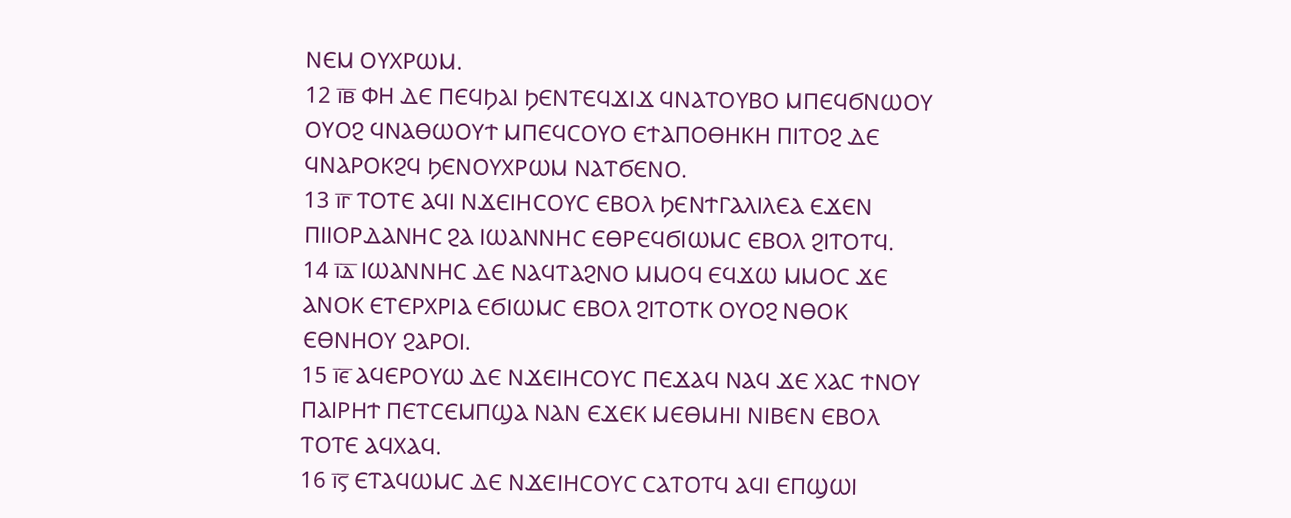ⲚⲈⲘ ⲞⲨⲬⲢⲰⲘ.
12 ⲓ̅ⲃ̅ ⲪⲎ ⲆⲈ ⲠⲈϤϦⲀⲒ ϦⲈⲚⲦⲈϤϪⲒϪ ϤⲚⲀⲦⲞⲨⲂⲞ ⲘⲠⲈϤϬⲚⲰⲞⲨ ⲞⲨⲞϨ ϤⲚⲀⲐⲰⲞⲨϮ ⲘⲠⲈϤⲤⲞⲨⲞ ⲈϮⲀⲠⲞⲐⲎⲔⲎ ⲠⲒⲦⲞϨ ⲆⲈ ϤⲚⲀⲢⲞⲔϨϤ ϦⲈⲚⲞⲨⲬⲢⲰⲘ ⲚⲀⲦϬⲈⲚⲞ.
13 ⲓ̅ⲅ̅ ⲦⲞⲦⲈ ⲀϤⲒ ⲚϪⲈⲒⲎⲤⲞⲨⲤ ⲈⲂⲞⲖ ϦⲈⲚϮⲄⲀⲖⲒⲖⲈⲀ ⲈϪⲈⲚ ⲠⲒⲒⲞⲢⲆⲀⲚⲎⲤ ϨⲀ ⲒⲰⲀⲚⲚⲎⲤ ⲈⲐⲢⲈϤϬⲒⲰⲘⲤ ⲈⲂⲞⲖ ϨⲒⲦⲞⲦϤ.
14 ⲓ̅ⲇ̅ ⲒⲰⲀⲚⲚⲎⲤ ⲆⲈ ⲚⲀϤⲦⲀϨⲚⲞ ⲘⲘⲞϤ ⲈϤϪⲰ ⲘⲘⲞⲤ ϪⲈ ⲀⲚⲞⲔ ⲈⲦⲈⲢⲬⲢⲒⲀ ⲈϬⲒⲰⲘⲤ ⲈⲂⲞⲖ ϨⲒⲦⲞⲦⲔ ⲞⲨⲞϨ ⲚⲐⲞⲔ ⲈⲐⲚⲎⲞⲨ ϨⲀⲢⲞⲒ.
15 ⲓ̅ⲉ̅ ⲀϤⲈⲢⲞⲨⲰ ⲆⲈ ⲚϪⲈⲒⲎⲤⲞⲨⲤ ⲠⲈϪⲀϤ ⲚⲀϤ ϪⲈ ⲬⲀⲤ ϮⲚⲞⲨ ⲠⲀⲒⲢⲎϮ ⲠⲈⲦⲤⲈⲘⲠϢⲀ ⲚⲀⲚ ⲈϪⲈⲔ ⲘⲈⲐⲘⲎⲒ ⲚⲒⲂⲈⲚ ⲈⲂⲞⲖ ⲦⲞⲦⲈ ⲀϤⲬⲀϤ.
16 ⲓ̅ⲋ̅ ⲈⲦⲀϤⲰⲘⲤ ⲆⲈ ⲚϪⲈⲒⲎⲤⲞⲨⲤ ⲤⲀⲦⲞⲦϤ ⲀϤⲒ ⲈⲠϢⲰⲒ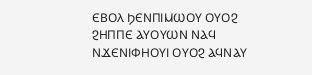ⲈⲂⲞⲖ ϦⲈⲚⲠⲒⲘⲰⲞⲨ ⲞⲨⲞϨ ϨⲎⲠⲠⲈ ⲀⲨⲞⲨⲰⲚ ⲚⲀϤ ⲚϪⲈⲚⲒⲪⲎⲞⲨⲒ ⲞⲨⲞϨ ⲀϤⲚⲀⲨ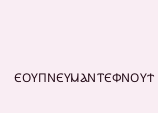ⲈⲞⲨⲠⲚⲈⲨⲘⲀⲚⲦⲈⲪⲚⲞⲨϮ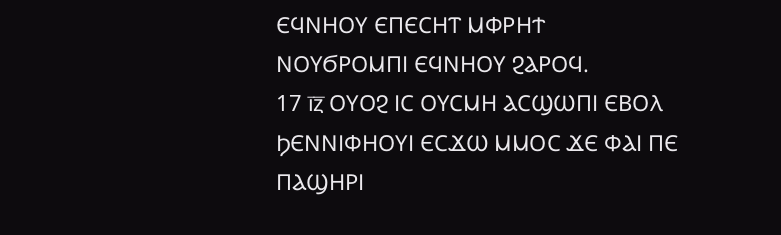ⲈϤⲚⲎⲞⲨ ⲈⲠⲈⲤⲎⲦ ⲘⲪⲢⲎϮ ⲚⲞⲨϬⲢⲞⲘⲠⲒ ⲈϤⲚⲎⲞⲨ ϨⲀⲢⲞϤ.
17 ⲓ̅ⲍ̅ ⲞⲨⲞϨ ⲒⲤ ⲞⲨⲤⲘⲎ ⲀⲤϢⲰⲠⲒ ⲈⲂⲞⲖ ϦⲈⲚⲚⲒⲪⲎⲞⲨⲒ ⲈⲤϪⲰ ⲘⲘⲞⲤ ϪⲈ ⲪⲀⲒ ⲠⲈ ⲠⲀϢⲎⲢⲒ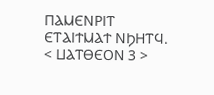ⲠⲀⲘⲈⲚⲢⲒⲦ ⲈⲦⲀⲒϮⲘⲀϮ ⲚϦⲎⲦϤ.
< ⳘⲀⲦⲐⲈⲞⲚ 3 >